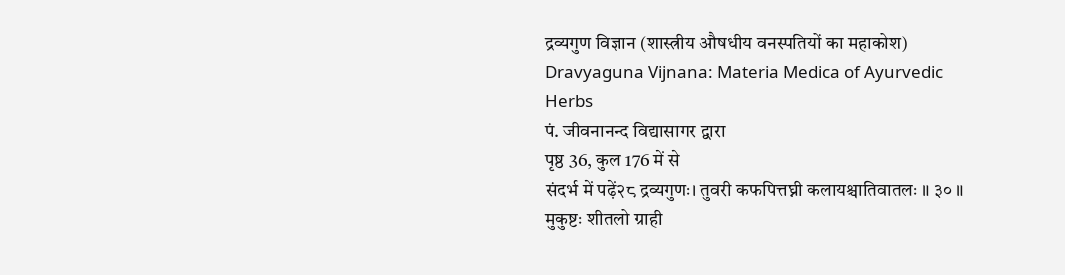द्रव्यगुण विज्ञान (शास्त्रीय औषधीय वनस्पतियों का महाकोश)
Dravyaguna Vijnana: Materia Medica of Ayurvedic Herbs
पं. जीवनानन्द विद्यासागर द्वारा
पृष्ठ 36, कुल 176 में से
संदर्भ में पढ़ें२८ द्रव्यगुणः। तुवरी कफपित्तघ्नी कलायश्चातिवातलः ॥ ३० ॥ मुकुष्टः शीतलो ग्राही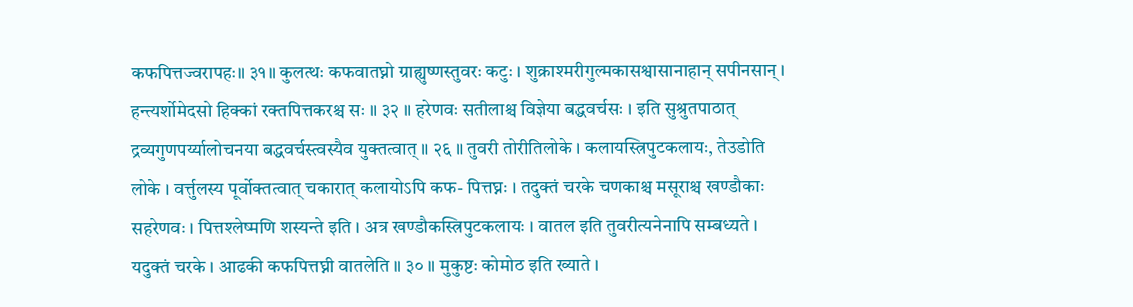कफपित्तज्वरापहः॥ ३१॥ कुलत्थः कफवातघ्नो ग्राह्युष्णस्तुवरः कटुः । शुक्राश्मरीगुल्मकासश्वासानाहान् सपीनसान् । हन्त्यर्शोमेदसो हिक्कां रक्तपित्तकरश्च सः ॥ ३२ ॥ हरेणवः सतीलाश्च विज्ञेया बद्धवर्चसः । इति सुश्रुतपाठात् द्रव्यगुणपर्य्यालोचनया बद्धवर्चस्त्वस्यैव युक्तत्वात् ॥ २६ ॥ तुवरी तोरीतिलोके । कलायस्त्रिपुटकलायः, तेउडोति लोके । वर्त्तुलस्य पूर्वोक्तत्वात् चकारात् कलायोऽपि कफ- पित्तघ्नः । तदुक्तं चरके चणकाश्च मसूराश्च खण्डौकाः सहरेणवः । पित्तश्लेष्मणि शस्यन्ते इति । अत्र खण्डौकस्त्रिपुटकलायः । वातल इति तुवरीत्यनेनापि सम्बध्यते । यदुक्तं चरके । आढकी कफपित्तघ्नी वातलेति ॥ ३० ॥ मुकुष्टः कोमोठ इति ख्याते ।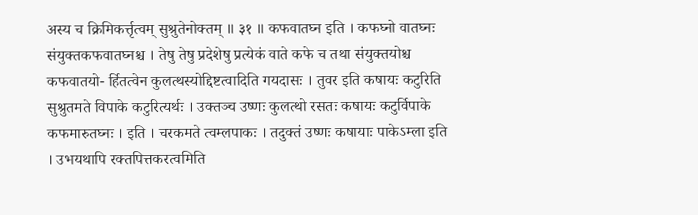अस्य च क्रिमिकर्त्तृत्वम् सुश्रुतेनोक्तम् ॥ ३१ ॥ कफवातघ्न इति । कफघ्नो वातघ्नः संयुक्तकफवातघ्नश्च । तेषु तेषु प्रदेशेषु प्रत्येकं वाते कफे च तथा संयुक्तयोश्च कफवातयो- र्हितत्वेन कुलत्थस्योद्दिष्टत्वादिति गयदासः । तुवर इति कषायः कटुरिति सुश्रुतमते विपाके कटुरित्यर्थः । उक्तञ्च उष्णः कुलत्थो रसतः कषायः कटुर्विपाके कफमारुतघ्नः । इति । चरकमते त्वम्लपाकः । तदुक्तं उष्णः कषायाः पाकेऽम्ला इति । उभयथापि रक्तपित्तकरत्वमिति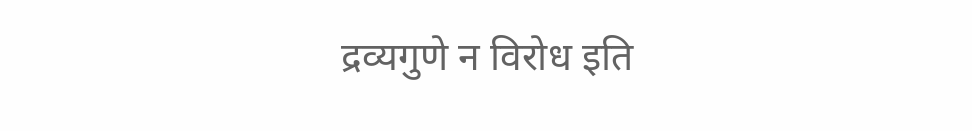द्रव्यगुणे न विरोध इति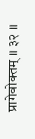प्रागेवोक्तम् ॥ ३२ ॥